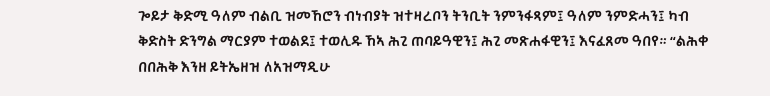ጐይታ ቅድሚ ዓለም ብልቢ ዝመኸሮን ብነብያት ዝተዛረቦን ትንቢት ንምንፋጻም፤ ዓለም ንምድሓን፤ ካብ ቅድስት ድንግል ማርያም ተወልደ፤ ተወሊዱ ኸኣ ሕጊ ጠባይዓዊን፤ ሕጊ መጽሐፋዊን፤ እናፈጸመ ዓበየ። “ልሕቀ በበሕቅ እንዘ ይትኤዘዝ ለአዝማዲሁ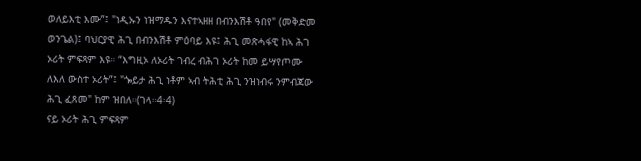ወለይእቲ እሙ”፤ "ነዲኡን ነዝማዱን እናተኣዘዘ በብንእሽቶ ዓበየ" (መቅድመ ወንጌል)፤ ባህርያዊ ሕጊ በብንእሽቶ ምዕባይ እዩ፤ ሕጊ መጽሓፋዊ ከኣ ሕገ ኦሪት ምፍጻም እዩ። “እግዚኦ ለኦሪት ገብረ ብሕገ ኦሪት ከመ ይሣየጦሙ ለእለ ውስተ ኦሪት”፤ "ጐይታ ሕጊ ነቶም ኣብ ትሕቲ ሕጊ ንዝነብሩ ንምብጃው ሕጊ ፈጸመ" ከም ዝበለ።(ገላ።4፡4)
ናይ ኦሪት ሕጊ ምፍጻም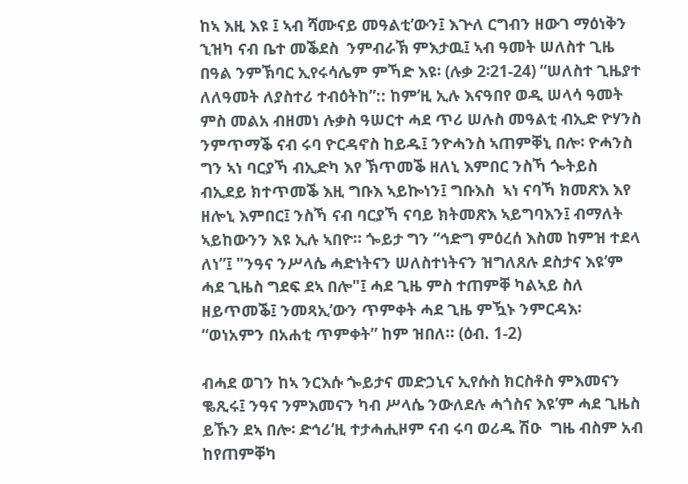ከኣ እዚ እዩ ፤ ኣብ ሻሙናይ መዓልቲ’ውን፤ እጕለ ርግብን ዘውገ ማዕነቅን ኂዝካ ናብ ቤተ መቕደስ  ንምብራኽ ምእታዉ፤ ኣብ ዓመት ሠለስተ ጊዜ በዓል ንምኽባር ኢየሩሳሌም ምኻድ እዩ፡ (ሉቃ 2፡21-24) “ሠለስተ ጊዜያተ ለለዓመት ለያስተሪ ተብዕትከ”:: ከም’ዚ ኢሉ እናዓበየ ወዲ ሠላሳ ዓመት ምስ መልአ ብዘመነ ሉቃስ ዓሠርተ ሓደ ጥሪ ሠሉስ መዓልቲ ብኢድ ዮሃንስ ንምጥማቕ ናብ ሩባ ዮርዳኖስ ከይዱ፤ ንዮሓንስ ኣጠምቐኒ በሎ፡ ዮሓንስ ግን ኣነ ባርያኻ ብኢድካ እየ ኽጥመቕ ዘለኒ እምበር ንስኻ ጐትይስ ብኢደይ ክተጥመቕ እዚ ግቡእ ኣይኰነን፤ ግቡእስ  ኣነ ናባኻ ክመጽእ እየ ዘሎኒ እምበር፤ ንስኻ ናብ ባርያኻ ናባይ ክትመጽእ ኣይግባእን፤ ብማለት ኣይከውንን እዩ ኢሉ ኣበዮ። ጐይታ ግን “ኅድግ ምዕረሰ እስመ ከምዝ ተደላ ለነ”፤ "ንዓና ንሥላሴ ሓድነትናን ሠለስተነትናን ዝግለጸሉ ደስታና እዩ’ም ሓደ ጊዜስ ግደፍ ደኣ በሎ"፤ ሓደ ጊዜ ምስ ተጠምቐ ካልኣይ ስለ ዘይጥመቕ፤ ንመጻኢ’ውን ጥምቀት ሓደ ጊዜ ምዃኑ ንምርዳእ፡ “ወነአምን በአሐቲ ጥምቀት” ከም ዝበለ። (ዕብ. 1-2)

ብሓደ ወገን ከኣ ንርእሱ ጐይታና መድኃኒና ኢየሱስ ክርስቶስ ምእመናን ቈጺሩ፤ ንዓና ንምእመናን ካብ ሥላሴ ንውለደሉ ሓጎስና እዩ’ም ሓደ ጊዜስ ይኹን ደኣ በሎ፡ ድኅሪ’ዚ ተታሓሒዞም ናብ ሩባ ወሪዱ ሽዑ  ግዜ ብስም አብ ከየጠምቐካ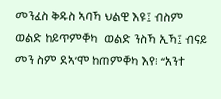መንፈስ ቅዱስ ኣባኻ ህልዊ እዩ፤ ብስም ወልድ ከይጥምቐካ  ወልድ ንስኻ ኢኻ፤ ብናይ መን ስም ደኣ’ሞ ከጠምቐካ እየ፧ “አንተ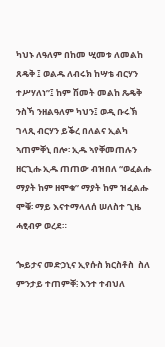ካህኑ ለዓለም በከመ ሢመቱ ለመልከ ጸዴቅ ፤ ወልዱ ለብሩክ ከሣቴ ብርሃን ተሥሃለነ”፤ ከም ሽመት መልከ ጼዴቅ ንስኻ ንዘልዓለም ካህን፤ ወዲ ቡሩኽ ገላጺ ብርሃን ይቕረ በለልና ኢልካ ኣጠምቐኒ በሎ፡ ኢዱ ኣየቐመጠሉን ዘርጊሑ ኢዱ ጠጠው ብዝበለ “ወፈልሑ ማያት ከም ዘሞቁ” ማያት ከም ዝፈልሑ ሞቑ፡ ማይ እናተማላለሰ ሠለስተ ጊዜ ሓፂብዎ ወረደ።

ጐይታና መድኃኒና ኢየሱስ ክርስቶስ  ስለ ምንታይ ተጠምቐ፧ እንተ ተብህለ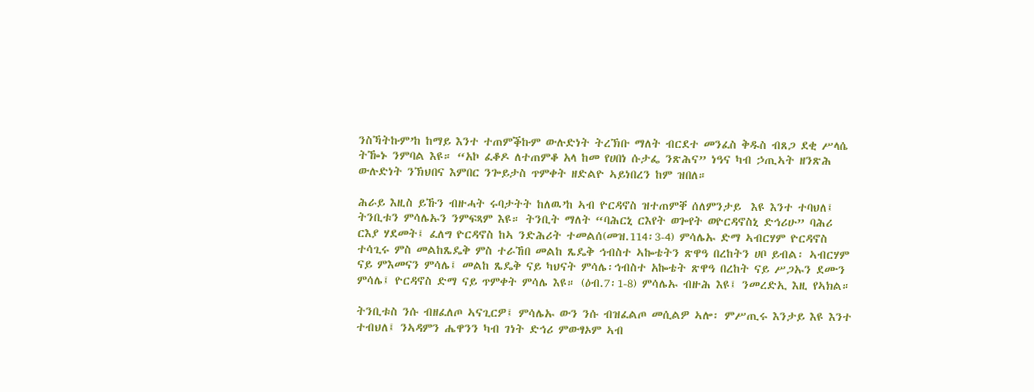ንስኻትኩም’ከ ከማይ እንተ ተጠምቕኩም ውሉድነት ትረኽቡ ማለት ብርደተ መንፈስ ቅዱስ ብጸጋ ደቂ ሥላሴ ትዀኑ ንምባል እዩ። “አኮ ፈቆዶ ለተጠምቆ አላ ከመ የሀበነ ሱታፌ ንጽሕና” ነዓና ካብ ኃጢኣት ዘንጽሕ ውሉድነት ንኽህበና እምበር ንጐይታስ ጥምቀት ዘድልዮ ኣይነበረን ከም ዝበለ።

ሕራይ እዚስ ይኹን ብዙሓት ሩባታትት ከለዉ’ከ ኣብ ዮርዳኖስ ዝተጠምቐ ሰለምንታይ  እዩ እንተ ተባህለ፤ ትንቢቱን ምሳሌኡን ንምፍጻም እዩ። ትንቢት ማለት “ባሕርኒ ርእየት ወጐየት ወዮርዳኖስኒ ድኅሪሁ” ባሕሪ ርእያ ሃደመት፤ ፈለግ ዮርዳኖስ ከኣ ንድሕሪት ተመልሰ(መዝ.114፡3-4) ምሳሌኡ ድማ ኣብርሃም ዮርዳኖስ ተሳጊሩ ምስ መልከጼዴቅ ምስ ተራኸበ መልከ ጼዴቅ ኅብስተ ኣኰቴትን ጽዋዓ በረከትን ሀቦ ይብል፡ ኣብርሃም ናይ ምእመናን ምሳሌ፤ መልከ ጼዴቅ ናይ ካህናት ምሳሌ፡ኅብስተ አኰቴት ጽዋዓ በረከት ናይ ሥጋኡን ደሙን ምሳሌ፤ ዮርዳኖስ ድማ ናይ ጥምቀት ምሳሌ እዩ። (ዕብ.7፡1-8) ምሳሌኡ ብዙሕ እዩ፤ ንመረድኢ እዚ የኣክል።

ትንቢቱስ ንሱ ብዘፈለጦ ኣናጊርዎ፤ ምሳሌኡ ውን ንሱ ብዝፈልጦ መሲልዎ ኣሎ፡ ምሥጢሩ እንታይ እዩ እንተ ተብህለ፤ ንኣዳምን ሔዋንን ካብ ገነት ድኅሪ ምውፃኦም ኣብ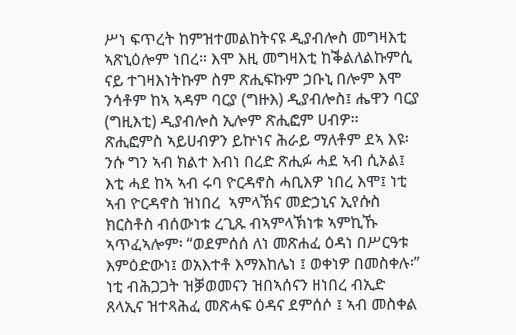ሥነ ፍጥረት ከምዝተመልከትናዩ ዲያብሎስ መግዛእቲ ኣጽኒዕሎም ነበረ። እሞ እዚ መግዛእቲ ከቕልለልኩምሲ ናይ ተገዛእነትኩም ስም ጽሒፍኩም ኃቡኒ በሎም እሞ ንሳቶም ከኣ ኣዳም ባርያ (ግዙእ) ዲያብሎስ፤ ሔዋን ባርያ (ግዚእቲ) ዲያብሎስ ኢሎም ጽሒፎም ሀብዎ።  ጽሒፎምስ ኣይሀብዎን ይኵነና ሕራይ ማለቶም ደኣ እዩ፡ ንሱ ግን ኣብ ክልተ እብነ በረድ ጽሒፉ ሓደ ኣብ ሲኦል፤ እቲ ሓደ ከኣ ኣብ ሩባ ዮርዳኖስ ሓቢእዎ ነበረ እሞ፤ ነቲ ኣብ ዮርዳኖስ ዝነበረ  ኣምላኽና መድኃኒና ኢየሱስ ክርስቶስ ብሰውነቱ ረጊጹ ብኣምላኽነቱ ኣምኪኹ ኣጥፈኣሎም፡ “ወደምሰሰ ለነ መጽሐፈ ዕዳነ በሥርዓቱ እምዕድውነ፤ ወአእተቶ እማእከሌነ ፤ ወቀነዎ በመስቀሉ፡” ነቲ ብሕጋጋት ዝቓወመናን ዝበኣሰናን ዘነበረ ብኢድ ጸላኢና ዝተጻሕፈ መጽሓፍ ዕዳና ደምሰሶ ፤ ኣብ መስቀል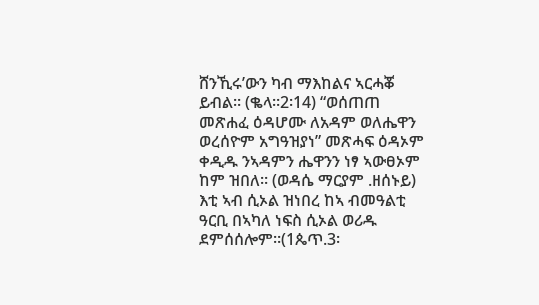ሸንኺሩ’ውን ካብ ማእከልና ኣርሓቖ ይብል። (ቈላ።2፡14) “ወሰጠጠ መጽሐፈ ዕዳሆሙ ለአዳም ወለሔዋን ወረሰዮም አግዓዝያነ” መጽሓፍ ዕዳኦም ቀዲዱ ንኣዳምን ሔዋንን ነፃ ኣውፀኦም ከም ዝበለ። (ወዳሴ ማርያም .ዘሰኑይ) እቲ ኣብ ሲኦል ዝነበረ ከኣ ብመዓልቲ ዓርቢ በኣካለ ነፍስ ሲኦል ወሪዱ ደምሰሰሎም።(1ጴጥ.3፡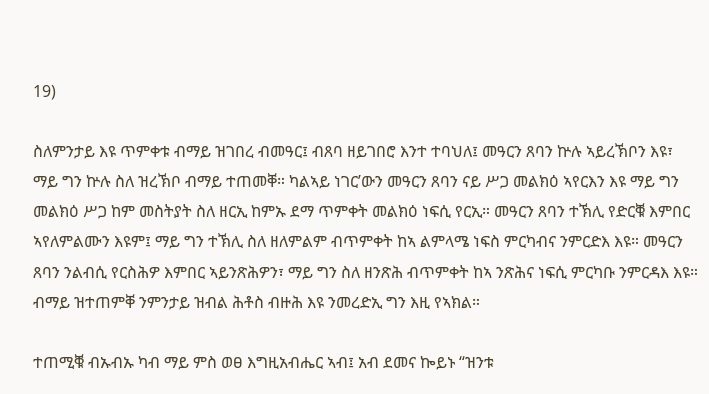19)

ስለምንታይ እዩ ጥምቀቱ ብማይ ዝገበረ ብመዓር፤ ብጸባ ዘይገበሮ እንተ ተባህለ፤ መዓርን ጸባን ኵሉ ኣይረኽቦን እዩ፣ ማይ ግን ኵሉ ስለ ዝረኽቦ ብማይ ተጠመቐ። ካልኣይ ነገር’ውን መዓርን ጸባን ናይ ሥጋ መልክዕ ኣየርእን እዩ ማይ ግን መልክዕ ሥጋ ከም መስትያት ስለ ዘርኢ ከምኡ ደማ ጥምቀት መልክዕ ነፍሲ የርኢ። መዓርን ጸባን ተኽሊ የድርቑ እምበር ኣየለምልሙን እዩም፤ ማይ ግን ተኽሊ ስለ ዘለምልም ብጥምቀት ከኣ ልምላሜ ነፍስ ምርካብና ንምርድእ እዩ። መዓርን ጸባን ንልብሲ የርስሕዎ እምበር ኣይንጽሕዎን፣ ማይ ግን ስለ ዘንጽሕ ብጥምቀት ከኣ ንጽሕና ነፍሲ ምርካቡ ንምርዳእ እዩ። ብማይ ዝተጠምቐ ንምንታይ ዝብል ሕቶስ ብዙሕ እዩ ንመረድኢ ግን እዚ የኣክል።

ተጠሚቑ ብኡብኡ ካብ ማይ ምስ ወፀ እግዚአብሔር ኣብ፤ አብ ደመና ኰይኑ “ዝንቱ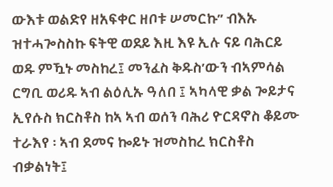ውእቱ ወልድየ ዘአፍቀር ዘቦቱ ሠመርኩ” ብእኡ ዝተሓጐስስኩ ፍትዊ ወደይ እዚ እዩ ኢሉ ናይ ባሕርይ ወዱ ምዃኑ መስከረ፤ መንፈስ ቅዱስ’ውን ብኣምሳል ርግቢ ወሪዱ ኣብ ልዕሊኡ ዓለበ ፤ ኣካላዊ ቃል ጐይታና ኢየሱስ ክርስቶስ ከኣ ኣብ ወሰን ባሕሪ ዮርዳኖስ ቆይሙ ተራእየ ፡ ኣብ ደመና ኰይኑ ዝመስከረ ክርስቶስ ብቃልነት፤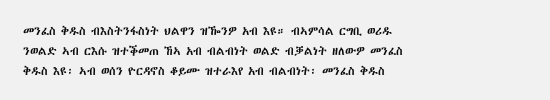መንፈስ ቅዱስ ብእስትንፋስነት ህልዋን ዝዀንዎ አብ እዩ። ብኣምሳል ርግቢ ወሪዱ ንወልድ ኣብ ርእሱ ዝተቕመጠ ኸኣ አብ ብልብነት ወልድ ብቓልነት ዘለውዎ መንፈስ ቅዱስ እዩ፡ ኣብ ወሰን ዮርዳኖስ ቆይሙ ዝተራእየ አብ ብልብነት፡ መንፈስ ቅዱስ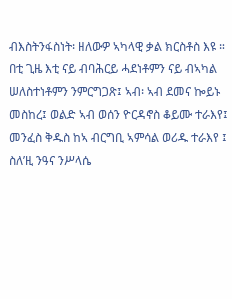ብእስትንፋስነት፡ ዘለውዎ ኣካላዊ ቃል ክርስቶስ እዩ ። በቲ ጊዜ እቲ ናይ ብባሕርይ ሓደነቶምን ናይ ብኣካል ሠለስተነቶምን ንምርግጋጽ፤ ኣብ፡ ኣብ ደመና ኰይኑ መስከረ፤ ወልድ ኣብ ወሰን ዮርዳኖስ ቆይሙ ተራእየ፤ መንፈስ ቅዱስ ከኣ ብርግቢ ኣምሳል ወሪዱ ተራእየ ፤ ስለ’ዚ ንዓና ንሥላሴ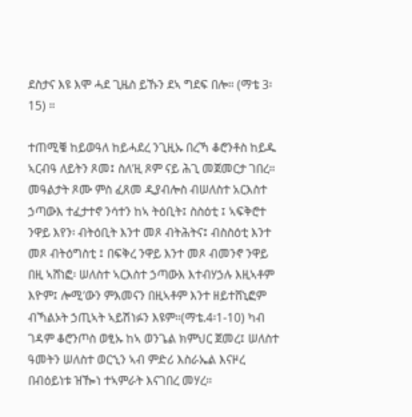ደስታና እዩ እሞ ሓደ ጊዜስ ይኹን ደኣ ግደፍ በሎ። (ማቴ 3፡15) ።

ተጠሚቑ ከይወዓለ ከይሓደረ ንጊዚኡ በረኻ ቆሮንቶስ ከይዱ ኣርብዓ ለይትን ጾመ፤ ስለ’ዚ ጾም ናይ ሕጊ መጀመርታ ገበረ። መዓልታት ጾሙ ምስ ፈጸመ ዲያብሎስ ብሠለስተ አርእስተ ኃጣውእ ተፈታተኖ ንሳተን ከኣ ትዕቢት፤ ስስዕቲ ፤ ኣፍቅሮተ ንዋይ እየን፡ ብትዕቢት እንተ መጾ ብትሕትና፤ ብስስዕቲ እንተ መጾ ብትዕግስቲ ፤ በፍቅረ ንዋይ እንተ መጾ ብመንኖ ንዋይ በዚ ኣሸነፎ፡ ሠለስተ ኣርእስተ ኃጣውእ እተብሃኃሉ እዚኣቶም እዮም፤ ሎሚ’ውን ምእመናን በዚኣቶም እንተ ዘይተሸኒፎም ብኻልኦት ኃጢኣት ኣይሽነፉን እዩም።(ማቴ.4፡1-10) ካብ ገዳም ቆሮንጦስ ወፂኡ ከኣ ወንጌል ክምህር ጀመረ፤ ሠለስተ ዓመትን ሠለስተ ወርኂን ኣብ ምድሪ እስራኤል እናዞረ በብዕይነቱ ዝዀነ ተኣምራት እናገበረ መሃረ።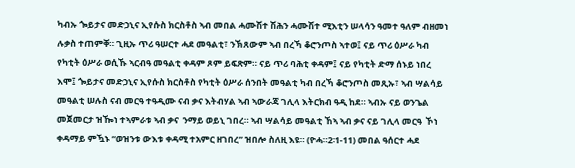ካብኡ ጐይታና መድኃኒና ኢየሱስ ክርስቶስ ኣብ መበል ሓሙሽተ ሽሕን ሓሙሽተ ሚእቲን ሠላሳን ዓመተ ዓለም ብዘመነ ሉቃስ ተጠምቐ። ጊዚኡ ጥሪ ዓሠርተ ሓደ መዓልቲ፣ ንኽጸውም ኣብ በረኻ ቆሮንጦስ ኣተወ፤ ናይ ጥሪ ዕሥራ ካብ የካቲት ዕሥራ ወሲኹ ኣርብዓ መዓልቲ ቀዳም ጾም ይፍጽም። ናይ ጥሪ ባሕቲ ቀዳም፤ ናይ የካቲት ድማ ሰኑይ ነበረ እሞ፤ ጐይታና መድኃኒና ኢየሱስ ክርስቶስ የካቲት ዕሥራ ሰንበት መዓልቲ ካብ በረኻ ቆሮንጦስ መጺኡ፣ ኣብ ሣልሳይ መዓልቲ ሠሉስ ናብ መርዓ ተዓዲሙ ናብ ቃና እትብሃል ኣብ ኣውራጃ ገሊላ እትርክብ ዓዲ ከደ። ኣብኡ ናይ ወንጌል መጀመርታ ዝዀነ ተኣምራቱ ኣብ ቃና  ንማይ ወይኒ ገበረ። ኣብ ሣልሳይ መዓልቲ ኸኣ ኣብ ቃና ናይ ገሊላ መርዓ  ኾነ ቀዳማይ ምዃኑ “ወዝንቱ ውእቱ ቀዳሚ ተአምር ዘገበረ” ዝበሎ ስለዚ እዩ። (ዮሓ።2፡1-11) መበል ዓሰርተ ሓደ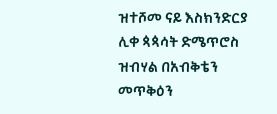ዝተሾመ ናይ እስክንድርያ ሊቀ ጳጳሳት ድሜጥሮስ  ዝብሃል በአብቅቴን መጥቅዕን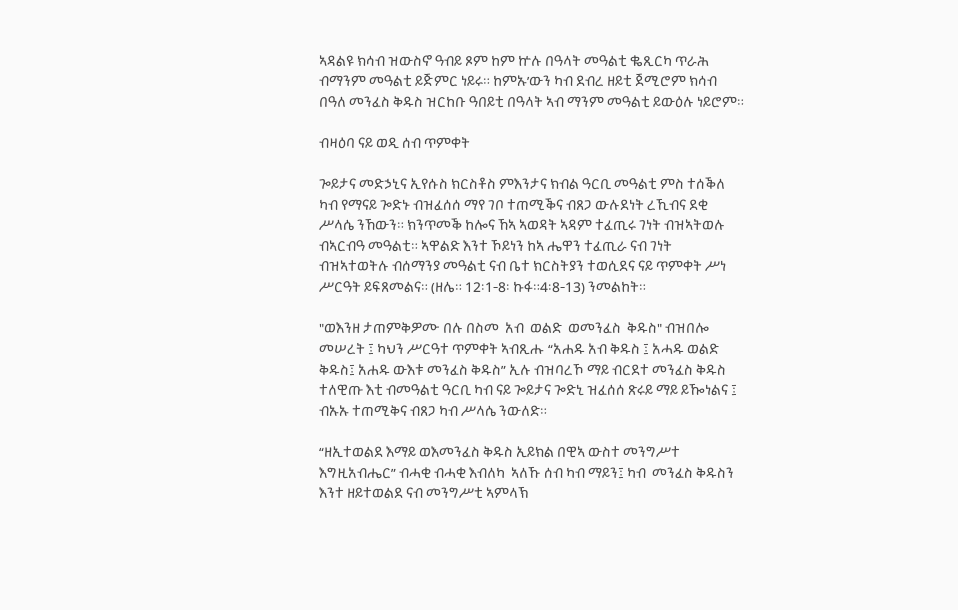ኣዳልዩ ክሳብ ዝውስኖ ዓብይ ጾም ከም ኵሉ በዓላት መዓልቲ ቈጺርካ ጥራሕ ብማንም መዓልቲ ይጅምር ነይሩ። ከምኡ’ውን ካብ ደብረ ዘይቲ ጀሚሮም ክሳብ በዓለ መንፈስ ቅዱስ ዝርከቡ ዓበይቲ በዓላት ኣብ ማንም መዓልቲ ይውዕሉ ነይሮም።

ብዛዕባ ናይ ወዲ ሰብ ጥምቀት

ጐይታና መድኃኒና ኢየሱስ ክርስቶስ ምእንታና ክብል ዓርቢ መዓልቲ ምስ ተሰቕለ ካብ የማናይ ጐድኑ ብዝፈሰሰ ማየ ገቦ ተጠሚቕና ብጸጋ ውሉደነት ረኺብና ደቂ ሥላሴ ንኸውን። ክንጥመቕ ከሎና ኸኣ ኣወዳት ኣዳም ተፈጢሩ ገነት ብዝኣትወሉ ብኣርብዓ መዓልቲ። ኣዋልድ እንተ ኾይነን ከኣ ሔዋን ተፈጢራ ናብ ገነት ብዝኣተወትሉ ብሰማንያ መዓልቲ ናብ ቤተ ክርስትያን ተወሲደና ናይ ጥምቀት ሥነ ሥርዓት ይፍጸመልና። (ዘሌ። 12፡1-8፡ ኩፋ።4፡8-13) ንመልከት።

"ወእንዘ ታጠምቅዎሙ በሉ በስመ  አብ  ወልድ  ወመንፈስ  ቅዱስ" ብዝበሎ መሠረት ፤ ካህን ሥርዓተ ጥምቀት ኣብጺሑ “አሐዱ አብ ቅዱስ ፤ አሓዱ ወልድ ቅዱስ፤ አሐዱ ውእቱ መንፈስ ቅዱስ” ኢሉ ብዝባረኾ ማይ ብርደተ መንፈስ ቅዱስ ተለዊጡ እቲ ብመዓልቲ ዓርቢ ካብ ናይ ጐይታና ጐድኒ ዝፈሰሰ ጽሩይ ማይ ይዀነልና ፤ ብኡኡ ተጠሚቅና ብጸጋ ካብ ሥላሴ ንውለድ።

“ዘኢተወልደ እማይ ወእመንፈስ ቅዱስ ኢይክል በዊኣ ውስተ መንግሥተ እግዚአብሔር” ብሓቂ ብሓቂ እብለካ  ኣለኹ ሰብ ካብ ማይን፤ ካብ  መንፈስ ቅዱስን እንተ ዘይተወልደ ናብ መንግሥቲ ኣምላኽ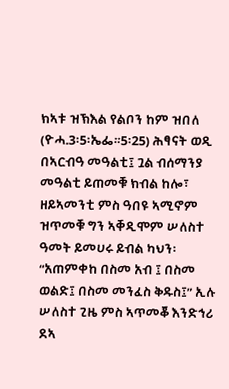ክኣቱ ዝኽእል የልቦን ከም ዝበለ (ዮሓ.3፡5፡ኤፌ።5፡25) ሕፃናት ወዲ በኣርብዓ መዓልቲ፤ ጓል ብሰማንያ መዓልቲ ይጠመቑ ክብል ከሎ፣ ዘይኣመንቲ ምስ ዓበዩ ኣሚኖም ዝጥመቑ ግን ኣቐዲሞም ሠለስተ ዓመት ይመሀሩ ይብል ካህን፡ “አጠምቀከ በስመ አብ ፤ በስመ ወልድ፤ በስመ መንፈስ ቅዱስ፤” ኢሉ ሠለስተ ጊዜ ምስ ኣጥመቖ እንድኅሪ ደኣ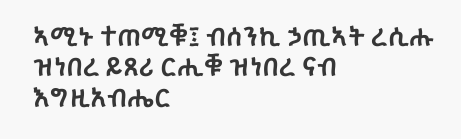ኣሚኑ ተጠሚቑ፤ ብሰንኪ ኃጢኣት ረሲሑ ዝነበረ ይጸሪ ርሒቑ ዝነበረ ናብ እግዚአብሔር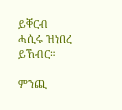ይቐርብ ሓሲሩ ዝነበረ ይኸብር።

ምንጪ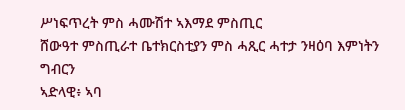ሥነፍጥረት ምስ ሓሙሽተ ኣእማደ ምስጢር
ሸውዓተ ምስጢራተ ቤተክርስቲያን ምስ ሓጺር ሓተታ ንዛዕባ እምነትን ግብርን
ኣድላዊ፥ ኣባ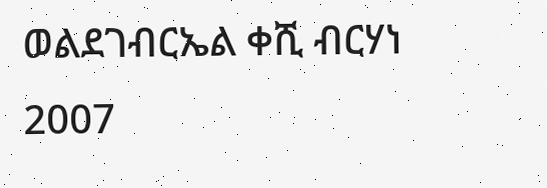ወልደገብርኤል ቀሺ ብርሃነ 2007